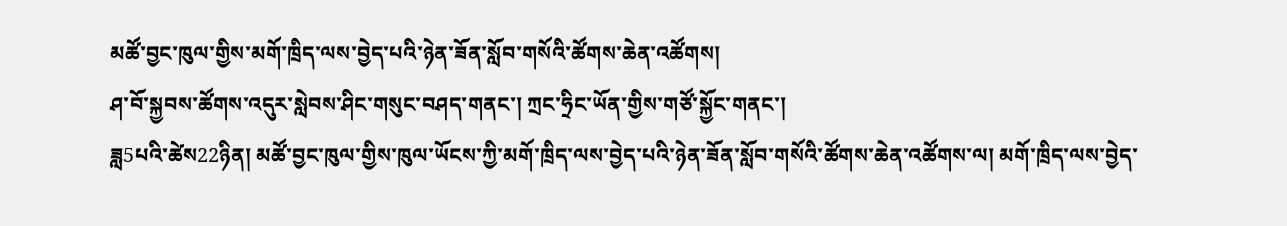མཚོ་བྱང་ཁུལ་གྱིས་མགོ་ཁྲིད་ལས་བྱེད་པའི་ཉེན་ཟོན་སློབ་གསོའི་ཚོགས་ཆེན་འཚོགས།
ཤ་བོ་སྐྱབས་ཚོགས་འདུར་སླེབས་ཤིང་གསུང་བཤད་གནང་། ཀྲང་ཧྲིང་ཡོན་གྱིས་གཙོ་སྐྱོང་གནང་།
ཟླ5པའི་ཚེས22ཉིན། མཚོ་བྱང་ཁུལ་གྱིས་ཁུལ་ཡོངས་ཀྱི་མགོ་ཁྲིད་ལས་བྱེད་པའི་ཉེན་ཟོན་སློབ་གསོའི་ཚོགས་ཆེན་འཚོགས་ལ། མགོ་ཁྲིད་ལས་བྱེད་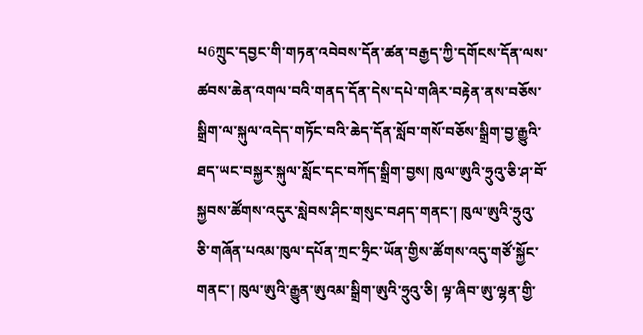པ6ཀྲུང་དབྱང་གི་གཏན་འབེབས་དོན་ཚན་བརྒྱད་ཀྱི་དགོངས་དོན་ལས་ཚབས་ཆེན་འགལ་བའི་གནད་དོན་དེས་དཔེ་གཞིར་བརྟེན་ནས་བཅོས་སྒྲིག་ལ་སྐུལ་འདེད་གཏོང་བའི་ཆེད་དོན་སློབ་གསོ་བཅོས་སྒྲིག་བྱ་རྒྱུའི་ཐད་ཡང་བསྐྱར་སྐུལ་སློང་དང་བཀོད་སྒྲིག་བྱས། ཁུལ་ཨུའི་ཧྲུའུ་ཅི་ཤ་བོ་སྐྱབས་ཚོགས་འདུར་སླེབས་ཤིང་གསུང་བཤད་གནང་། ཁུལ་ཨུའི་ཧྲུའུ་ཅི་གཞོན་པའམ་ཁུལ་དཔོན་ཀྲང་ཧྲིང་ཡོན་གྱིས་ཚོགས་འདུ་གཙོ་སྐྱོང་གནང་། ཁུལ་ཨུའི་རྒྱུན་ཨུའམ་སྒྲིག་ཨུའི་ཧྲུའུ་ཅི། ལྟ་ཞིབ་ཨུ་ལྷན་གྱི་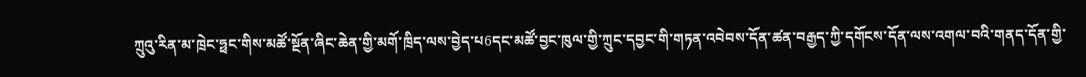ཀྲུའུ་རིན་མ་ཁྲེང་ཧྥང་གིས་མཚོ་སྔོན་ཞིང་ཆེན་གྱི་མགོ་ཁྲིད་ལས་བྱེད་པ6དང་མཚོ་བྱང་ཁུལ་གྱི་ཀྲུང་དབྱང་གི་གཏན་འབེབས་དོན་ཚན་བརྒྱད་ཀྱི་དགོངས་དོན་ལས་འགལ་བའི་གནད་དོན་གྱི་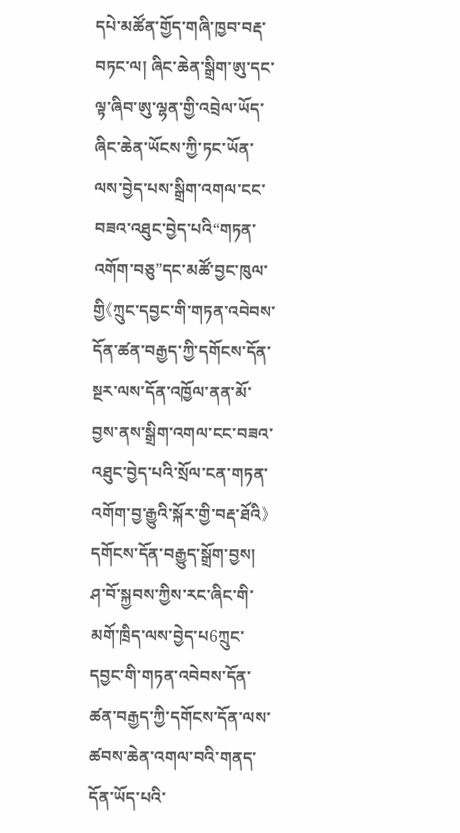དཔེ་མཚོན་གྱོད་གཞི་ཁྱབ་བརྡ་བཏང་ལ། ཞིང་ཆེན་སྒྲིག་ཨུ་དང་ལྟ་ཞིབ་ཨུ་ལྷན་གྱི་འབྲེལ་ཡོད་ཞིང་ཆེན་ཡོངས་ཀྱི་ཏང་ཡོན་ལས་བྱེད་པས་སྒྲིག་འགལ་ངང་བཟའ་འཐུང་བྱེད་པའི“གཏན་འགོག་བཅུ”དང་མཚོ་བྱང་ཁུལ་གྱི《ཀྲུང་དབྱང་གི་གཏན་འབེབས་དོན་ཚན་བརྒྱད་ཀྱི་དགོངས་དོན་སྔར་ལས་དོན་འཁྱོལ་ནན་མོ་བྱས་ནས་སྒྲིག་འགལ་ངང་བཟའ་འཐུང་བྱེད་པའི་སྲོལ་ངན་གཏན་འགོག་བྱ་རྒྱུའི་སྐོར་གྱི་བརྡ་ཐོའི》དགོངས་དོན་བརྒྱུད་སྒྲོག་བྱས།
ཤ་བོ་སྐྱབས་ཀྱིས་རང་ཞིང་གི་མགོ་ཁྲིད་ལས་བྱེད་པ6ཀྲུང་དབྱང་གི་གཏན་འབེབས་དོན་ཚན་བརྒྱད་ཀྱི་དགོངས་དོན་ལས་ཚབས་ཆེན་འགལ་བའི་གནད་དོན་ཡོད་པའི་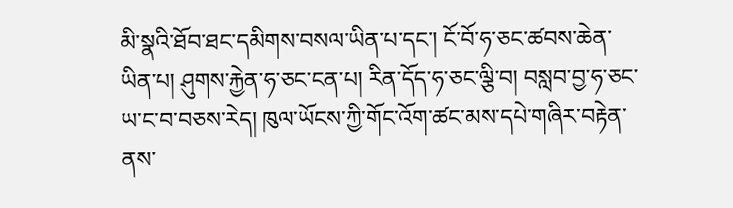མི་སྣའི་ཐོབ་ཐང་དམིགས་བསལ་ཡིན་པ་དང་། ངོ་བོ་ཧ་ཅང་ཚབས་ཆེན་ཡིན་པ། ཤུགས་རྐྱེན་ཧ་ཅང་ངན་པ། རིན་དོད་ཧ་ཅང་ལྕི་བ། བསླབ་བྱ་ཧ་ཅང་ཡ་ང་བ་བཅས་རེད། ཁུལ་ཡོངས་ཀྱི་གོང་འོག་ཚང་མས་དཔེ་གཞིར་བརྟེན་ནས་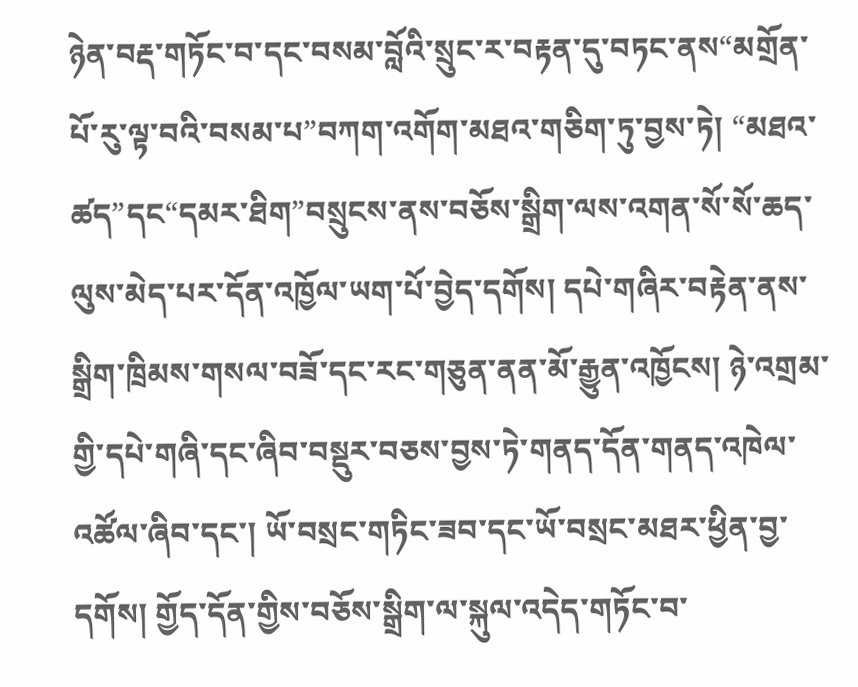ཉེན་བརྡ་གཏོང་བ་དང་བསམ་བློའི་སྲུང་ར་བརྟན་དུ་བཏང་ནས“མགྲོན་པོ་རུ་ལྟ་བའི་བསམ་པ”བཀག་འགོག་མཐའ་གཅིག་ཏུ་བྱས་ཏེ། “མཐའ་ཚད”དང“དམར་ཐིག”བསྲུངས་ནས་བཅོས་སྒྲིག་ལས་འགན་སོ་སོ་ཆད་ལུས་མེད་པར་དོན་འཁྱོལ་ཡག་པོ་བྱེད་དགོས། དཔེ་གཞིར་བརྟེན་ནས་སྒྲིག་ཁྲིམས་གསལ་བཟོ་དང་རང་གཅུན་ནན་མོ་རྒྱུན་འཁྱོངས། ཉེ་འགྲམ་གྱི་དཔེ་གཞི་དང་ཞིབ་བསྡུར་བཅས་བྱས་ཏེ་གནད་དོན་གནད་འཁེལ་འཚོལ་ཞིབ་དང་། ཡོ་བསྲང་གཏིང་ཟབ་དང་ཡོ་བསྲང་མཐར་ཕྱིན་བྱ་དགོས། གྱོད་དོན་གྱིས་བཅོས་སྒྲིག་ལ་སྐུལ་འདེད་གཏོང་བ་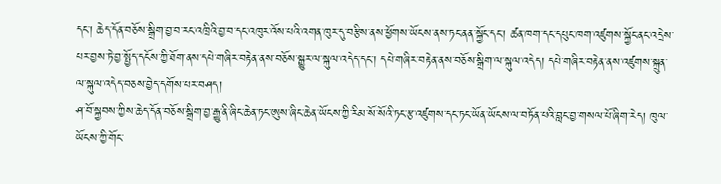དང་། ཆེད་དོན་བཅོས་སྒྲིག་བྱ་བ་རང་འཁྲིའི་བྱ་བ་དང་འཁུར་འོས་པའི་འགན་ཁུར་དུ་བརྩིས་ནས་ཕྱོགས་ཡོངས་ནས་ཏང་ནན་སྐྱོང་དང་། ཚན་ཁག་དང་དཔུང་ཁག་འཛུགས་སྐྱོང་ནང་འདྲེས་པར་བྱས་ཏེ་བྱ་སྤྱོད་དངོས་ཀྱི་ཐོག་ནས་དཔེ་གཞིར་བརྟེན་ནས་བཅོས་སྒྱུར་ལ་སྐུལ་འདེད་དང་། དཔེ་གཞིར་བརྟེན་ནས་བཅོས་སྒྲིག་ལ་སྐུལ་འདེད། དཔེ་གཞིར་བརྟེན་ནས་འཛུགས་སྐྲུན་ལ་སྐུལ་འདེད་བཅས་བྱེད་དགོས་པར་བཤད།
ཤ་བོ་སྐྱབས་ཀྱིས་ཆེད་དོན་བཅོས་སྒྲིག་བྱ་རྒྱུ་ནི་ཞིང་ཆེན་ཏང་ཨུས་ཞིང་ཆེན་ཡོངས་ཀྱི་རིམ་སོ་སོའི་ཏང་རྩ་འཛུགས་དང་ཏང་ཡོན་ཡོངས་ལ་བཏོན་པའི་བླང་བྱ་གསལ་པོ་ཞིག་རེད། ཁུལ་ཡོངས་ཀྱི་གོང་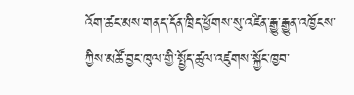འོག་ཚང་མས་གནད་དོན་ཁྲིད་ཕྱོགས་སུ་འཛིན་རྒྱུ་རྒྱུན་འཁྱོངས་ཀྱིས་མཚོ་བྱང་ཁུལ་གྱི་སྤྱོད་ཚུལ་འཛུགས་སྐྱོང་ཁྱབ་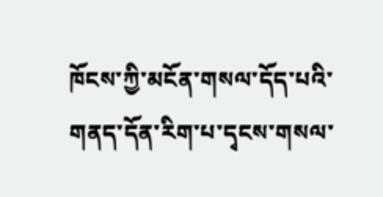ཁོངས་ཀྱི་མངོན་གསལ་དོད་པའི་གནད་དོན་རིག་པ་དྭངས་གསལ་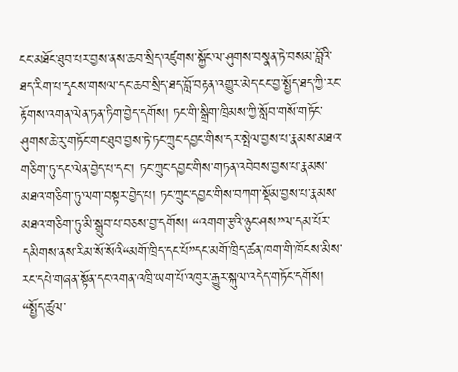ངང་མཐོང་ཐུབ་པར་བྱས་ནས་ཆབ་སྲིད་འཛུགས་སྐྱོང་ལ་ཤུགས་བསྣན་ཏེ་བསམ་བློའི་ཐད་རིག་པ་དྭངས་གསལ་དང་ཆབ་སྲིད་ཐད་བློ་བརྟན་འགྱུར་མེད་ངང་བྱ་སྤྱོད་ཐད་ཀྱི་རང་རྟོགས་འགན་ལེན་ཏན་ཏིག་བྱེད་དགོས། ཏང་གི་སྒྲིག་ཁྲིམས་ཀྱི་སློབ་གསོ་གཏོང་ཤུགས་ཆེ་རུ་གཏོང་གང་ཐུབ་བྱས་ཏེ་ཏང་ཀྲུང་དབྱང་གིས་དར་སྤེལ་བྱས་པ་རྣམས་མཐའ་གཅིག་ཏུ་དང་ལེན་བྱེད་པ་དང་། ཏང་ཀྲུང་དབྱང་གིས་གཏན་འབེབས་བྱས་པ་རྣམས་མཐའ་གཅིག་ཏུ་ལག་བསྟར་བྱེད་པ། ཏང་ཀྲུང་དབྱང་གིས་བཀག་སྡོམ་བྱས་པ་རྣམས་མཐའ་གཅིག་ཏུ་མི་སྒྲུབ་པ་བཅས་བྱ་དགོས། “འགག་རྩའི་ཉུང་ཤས”ལ་དམ་པོར་དམིགས་ནས་རིམ་སོ་སོའི“མགོ་ཁྲིད་དང་པོ”དང་མགོ་ཁྲིད་ཚན་ཁག་གི་ཁོངས་མིས་རང་དཔེ་གཞན་སྟོན་དང་འགན་འཁྲི་ཡག་པོ་འཁུར་རྒྱུར་སྐུལ་འདེད་གཏོང་དགོས། “སྤྱོད་ཚུལ་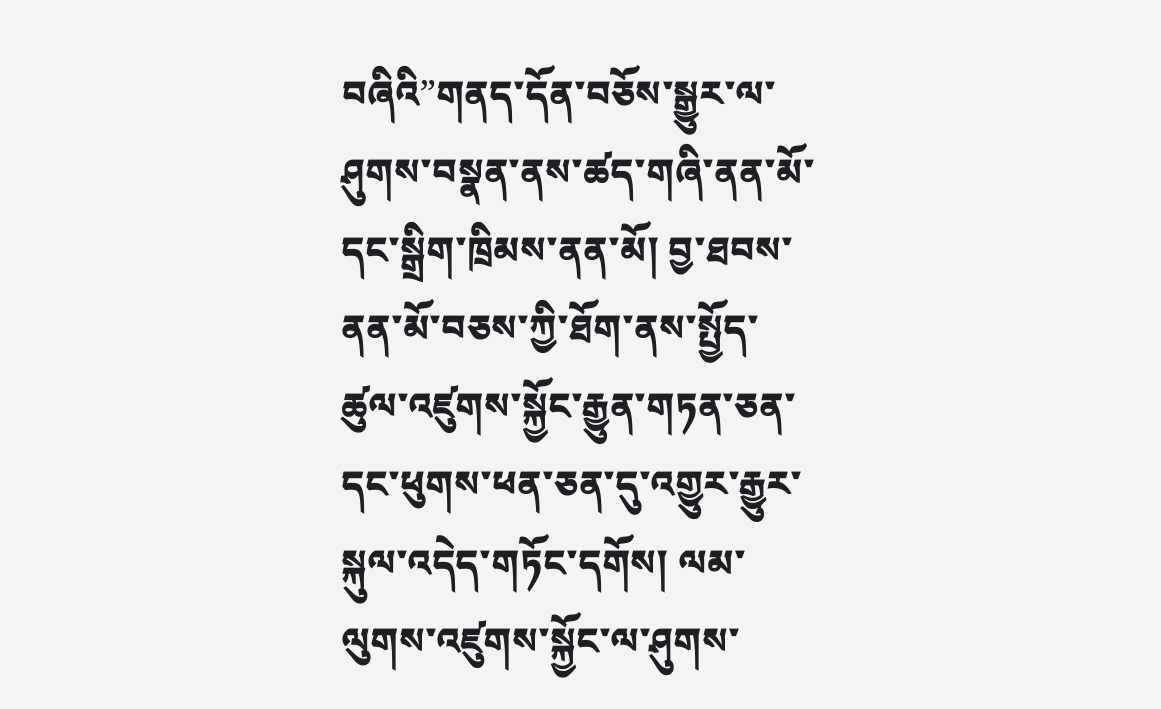བཞིའི”གནད་དོན་བཅོས་སྒྱུར་ལ་ཤུགས་བསྣན་ནས་ཚད་གཞི་ནན་མོ་དང་སྒྲིག་ཁྲིམས་ནན་མོ། བྱ་ཐབས་ནན་མོ་བཅས་ཀྱི་ཐོག་ནས་སྤྱོད་ཚུལ་འཛུགས་སྐྱོང་རྒྱུན་གཏན་ཅན་དང་ཕུགས་ཕན་ཅན་དུ་འགྱུར་རྒྱུར་སྐུལ་འདེད་གཏོང་དགོས། ལམ་ལུགས་འཛུགས་སྐྱོང་ལ་ཤུགས་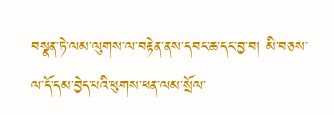བསྣན་ཏེ་ལམ་ལུགས་ལ་བརྟེན་ནས་དབང་ཆ་དང་བྱ་བ། མི་བཅས་ལ་དོ་དམ་བྱེད་པའི་ཕུགས་ཕན་ལམ་སྲོལ་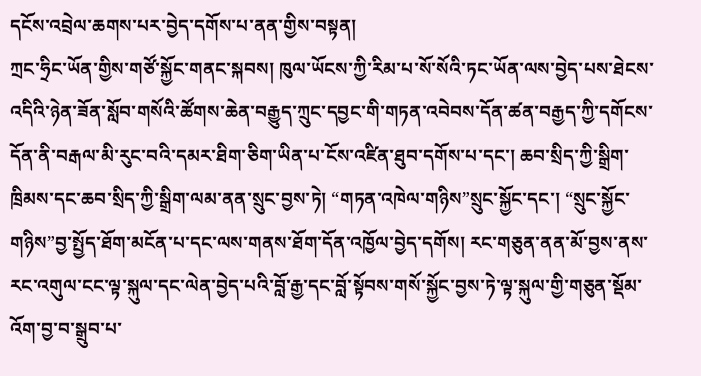དངོས་འབྲེལ་ཆགས་པར་བྱེད་དགོས་པ་ནན་གྱིས་བསྟན།
ཀྲང་ཧྲིང་ཡོན་གྱིས་གཙོ་སྐྱོང་གནང་སྐབས། ཁུལ་ཡོངས་ཀྱི་རིམ་པ་སོ་སོའི་ཏང་ཡོན་ལས་བྱེད་པས་ཐེངས་འདིའི་ཉེན་ཟོན་སློབ་གསོའི་ཚོགས་ཆེན་བརྒྱུད་ཀྲུང་དབྱང་གི་གཏན་འབེབས་དོན་ཚན་བརྒྱད་ཀྱི་དགོངས་དོན་ནི་བརྒལ་མི་རུང་བའི་དམར་ཐིག་ཅིག་ཡིན་པ་ངོས་འཛིན་ཐུབ་དགོས་པ་དང་། ཆབ་སྲིད་ཀྱི་སྒྲིག་ཁྲིམས་དང་ཆབ་སྲིད་ཀྱི་སྒྲིག་ལམ་ནན་སྲུང་བྱས་ཏེ། “གཏན་འཁེལ་གཉིས”སྲུང་སྐྱོང་དང་། “སྲུང་སྐྱོང་གཉིས”བྱ་སྤྱོད་ཐོག་མངོན་པ་དང་ལས་གནས་ཐོག་དོན་འཁྱོལ་བྱེད་དགོས། རང་གཅུན་ནན་མོ་བྱས་ནས་རང་འགུལ་ངང་ལྟ་སྐུལ་དང་ལེན་བྱེད་པའི་བློ་རྒྱ་དང་བློ་སྟོབས་གསོ་སྐྱོང་བྱས་ཏེ་ལྟ་སྐུལ་གྱི་གཅུན་སྡོམ་འོག་བྱ་བ་སྒྲུབ་པ་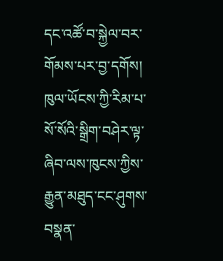དང་འཚོ་བ་སྐྱེལ་བར་གོམས་པར་བྱ་དགོས། ཁུལ་ཡོངས་ཀྱི་རིམ་པ་སོ་སོའི་སྒྲིག་བཤེར་ལྟ་ཞིབ་ལས་ཁུངས་ཀྱིས་རྒྱུན་མཐུད་ངང་ཤུགས་བསྣན་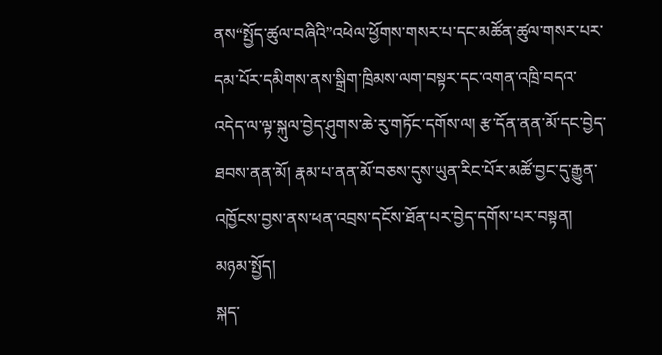ནས“སྤྱོད་ཚུལ་བཞིའི”འཕེལ་ཕྱོགས་གསར་པ་དང་མཚོན་ཚུལ་གསར་པར་དམ་པོར་དམིགས་ནས་སྒྲིག་ཁྲིམས་ལག་བསྟར་དང་འགན་འཁྲི་བདའ་འདེད་ལ་ལྟ་སྐུལ་བྱེད་ཤུགས་ཆེ་རུ་གཏོང་དགོས་ལ། རྩ་དོན་ནན་མོ་དང་བྱེད་ཐབས་ནན་མོ། རྣམ་པ་ནན་མོ་བཅས་དུས་ཡུན་རིང་པོར་མཚོ་བྱང་དུ་རྒྱུན་འཁྱོངས་བྱས་ནས་ཕན་འབྲས་དངོས་ཐོན་པར་བྱེད་དགོས་པར་བསྟན།
མཉམ་སྤྱོད།
སྐད་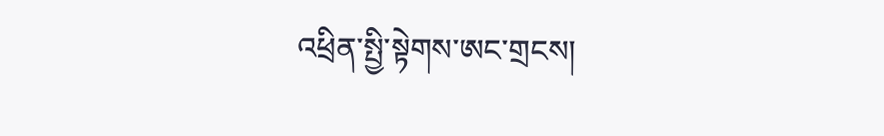འཕྲིན་སྤྱི་སྟེགས་ཨང་གྲངས།